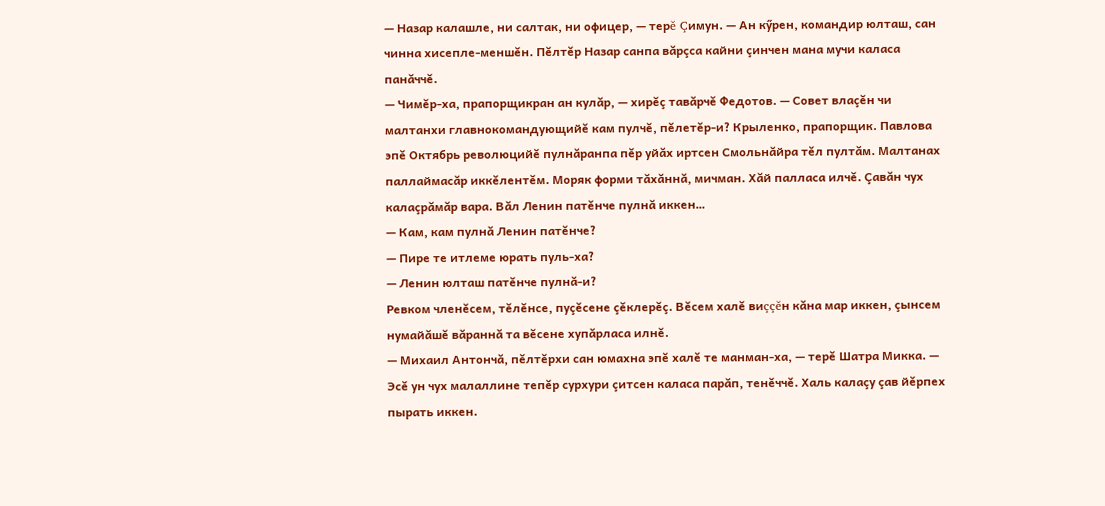— Назар калашле, ни салтак, ни офицер, — терĕ Çимун. — Ан кӳрен, командир юлташ, сан чинна хисепле-меншĕн. Пĕлтĕр Назар санпа вăрçса кайни çинчен мана мучи каласа панăччĕ.
— Чимĕр-ха, прапорщикран ан кулăр, — хирĕç тавăрчĕ Федотов. — Совет влаçĕн чи малтанхи главнокомандующийĕ кам пулчĕ, пĕлетĕр-и? Крыленко, прапорщик. Павлова эпĕ Октябрь революцийĕ пулнăранпа пĕр уйăх иртсен Смольнăйра тĕл пултăм. Малтанах паллаймасăр иккĕлентĕм. Моряк форми тăхăннă, мичман. Хăй палласа илчĕ. Çавăн чух калаçрăмăр вара. Вăл Ленин патĕнче пулнă иккен…
— Кам, кам пулнă Ленин патĕнче?
— Пире те итлеме юрать пуль-ха?
— Ленин юлташ патĕнче пулнă-и?
Ревком членĕсем, тĕлĕнсе, пуçĕсене çĕклерĕç. Вĕсем халĕ виççĕн кăна мар иккен, çынсем нумайăшĕ вăраннă та вĕсене хупăрласа илнĕ.
— Михаил Антончă, пĕлтĕрхи сан юмахна эпĕ халĕ те манман-ха, — терĕ Шатра Микка. — Эсĕ ун чух малаллине тепĕр сурхури çитсен каласа парăп, тенĕччĕ. Халь калаçу çав йĕрпех пырать иккен.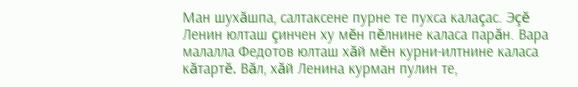Ман шухăшпа, салтаксене пурне те пухса калаçас. Эçĕ Ленин юлташ çинчен ху мĕн пĕлнине каласа парăн. Вара малалла Федотов юлташ хăй мĕн курни-илтнине каласа кăтартĕ. Вăл, хăй Ленина курман пулин те,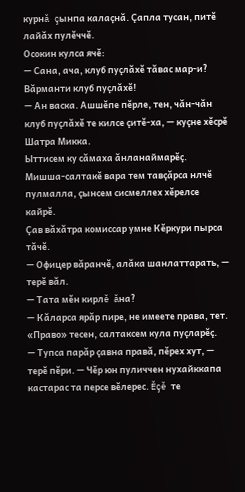курнă çынпа калаçнă. Çапла тусан, питĕ лайăх пулĕччĕ.
Осокин кулса ячĕ:
— Сана, ача, клуб пуçлăхĕ тăвас мар-и? Вăрманти клуб пуçлăхĕ!
— Ан васка. Ашшĕпе пĕрле, тен, чăн-чăн клуб пуçлăхĕ те килсе çитĕ-ха, — куçне хĕсрĕ Шатра Микка.
Ыттисем ку сăмаха ăнланаймарĕç. Мишша-салтакĕ вара тем тавçăрса нлчĕ пулмалла, çынсем сисмеллех хĕрелсе кайрĕ.
Çав вăхăтра комиссар умне Кĕркури пырса тăчĕ.
— Офицер вăранчĕ, алăка шанлаттарать, — терĕ вăл.
— Тата мĕн кирлĕ ăна?
— Кăларса ярăр пире, не имеете права, тет. «Право» тесен, салтаксем кула пуçларĕç.
— Тупса парăр çавна правă, пĕрех хут, — терĕ пĕри. — Чĕр юн пуличчен нухайккапа кастарас та персе вĕлерес. Ĕçĕ те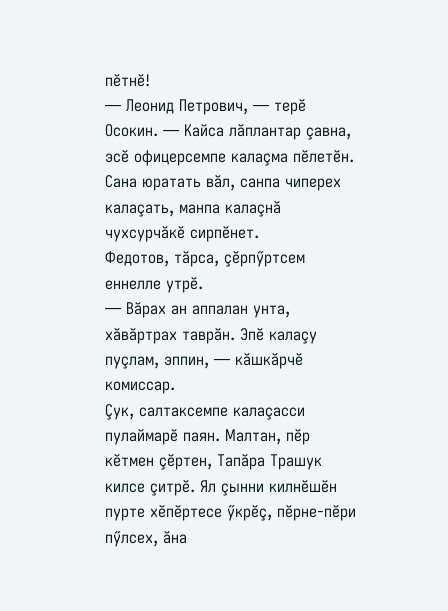пĕтнĕ!
— Леонид Петрович, — терĕ Осокин. — Кайса лăплантар çавна, эсĕ офицерсемпе калаçма пĕлетĕн. Сана юратать вăл, санпа чиперех калаçать, манпа калаçнă чухсурчăкĕ сирпĕнет.
Федотов, тăрса, çĕрпӳртсем еннелле утрĕ.
— Вăрах ан аппалан унта, хăвăртрах таврăн. Эпĕ калаçу пуçлам, эппин, — кăшкăрчĕ комиссар.
Çук, салтаксемпе калаçасси пулаймарĕ паян. Малтан, пĕр кĕтмен çĕртен, Тапăра Трашук килсе çитрĕ. Ял çынни килнĕшĕн пурте хĕпĕртесе ӳкрĕç, пĕрне-пĕри пӳлсех, ăна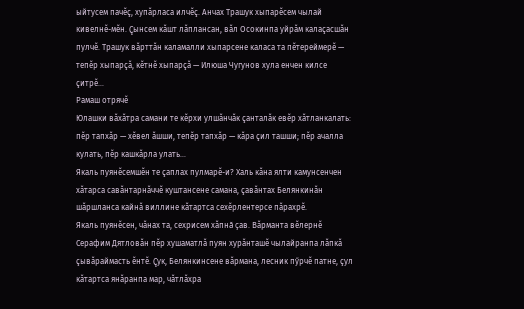ыйтусем пачĕç, хупăрласа илчĕç. Анчах Трашук хыпарĕсем чылай кивелнĕ-мĕн. Çынсем кăшт лăплансан, вăл Осокинпа уйрăм калаçасшăн пулчĕ. Трашук вăрттăн каламалли хыпарсене каласа та пĕтереймерĕ — тепĕр хыпарçă, кĕтнĕ хыпарçă — Илюша Чугунов хула енчен килсе çитрĕ…
Рамаш отрячĕ
Юлашки вăхăтра самани те кĕрхи улшăнчăк çанталăк евĕр хăтланкалать: пĕр тапхăр — хĕвел ăшши, тепĕр тапхăр — кăра çил ташши; пĕр ачалла кулать, пĕр кашкăрла улать…
Якаль пуянĕсемшĕн те çаплах пулмарĕ-и? Халь кăна ялти камунсенчен хăтарса савăнтарнăччĕ куштансене самана, çавăнтах Белянкинăн шăршланса кайнă виллине кăтартса сехĕрлентерсе пăрахрĕ.
Якаль пуянĕсен, чăнах та, сехрисем хăпнă çав. Вăрманта вĕлернĕ Серафим Дятловăн пĕр хушаматлă пуян хурăнташĕ чылайранпа лăпкă çывăраймасть ĕнтĕ. Çук, Белянкинсене вăрмана, лесник пӳрчĕ патне, çул кăтартса янăранпа мар, чăтлăхра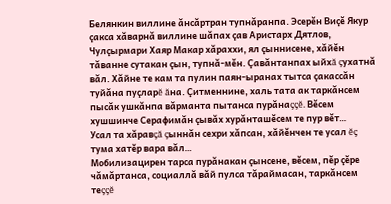Белянкин виллине ăнсăртран тупнăранпа. Эсерĕн Виçĕ Якур çакса хăварнă виллине шăпах çав Аристарх Дятлов, Чулçырмари Хаяр Макар хăраххи, ял çыннисене, хăйĕн тăванне сутакан çын, тупнă-мĕн. Çавăнтанпах ыйхă çухатнă вăл. Хăйне те кам та пулин паян-ыранах тытса çакассăн туйăна пуçларĕ ăна. Çитменнине, халь тата ак таркăнсем пысăк ушкăнпа вăрманта пытанса пурăнаççĕ. Вĕсем хушшинче Серафимăн çывăх хурăнташĕсем те пур вĕт…
Усал та хăравçă çыннăн сехри хăпсан, хăйĕнчен те усал ĕç тума хатĕр вара вăл…
Мобилизацирен тарса пурăнакан çынсене, вĕсем, пĕр çĕре чăмăртанса, социаллă вăй пулса тăраймасан, таркăнсем теççĕ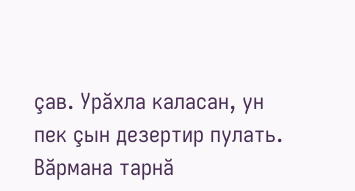çав. Урăхла каласан, ун пек çын дезертир пулать. Вăрмана тарнă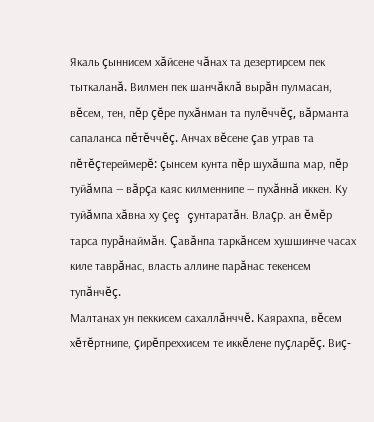Якаль çыннисем хăйсене чăнах та дезертирсем пек тыткаланă. Вилмен пек шанчăклă вырăн пулмасан, вĕсем, тен, пĕр çĕре пухăнман та пулĕччĕç, вăрманта сапаланса пĕтĕччĕç. Анчах вĕсене çав утрав та пĕтĕçтереймерĕ: çынсем кунта пĕр шухăшпа мар, пĕр туйăмпа — вăрçа каяс килменнипе — пухăннă иккен. Ку туйăмпа хăвна ху çеç çунтаратăн. Влаçр. ан ĕмĕр тарса пурăнаймăн. Çавăнпа таркăнсем хушшинче часах киле таврăнас, власть аллине парăнас текенсем тупăнчĕç.
Малтанах ун пеккисем сахаллăнччĕ. Каярахпа, вĕсем хĕтĕртнипе, çирĕпреххисем те иккĕлене пуçларĕç. Виç-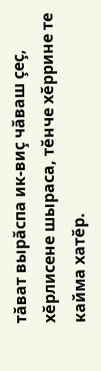тăват вырăспа ик-виç чăваш çеç, хĕрлисене шыраса, тĕнче хĕррине те кайма хатĕр.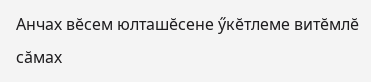Анчах вĕсем юлташĕсене ӳкĕтлеме витĕмлĕ сăмах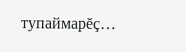тупаймарĕç…